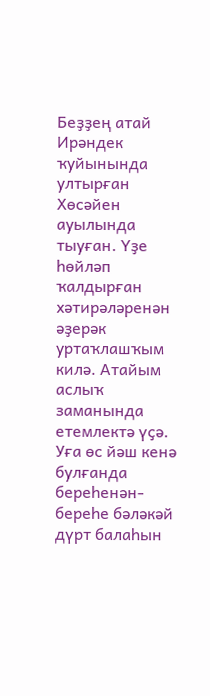Беҙҙең атай Ирәндек ҡуйынында ултырған Хөсәйен ауылында тыуған. Үҙе һөйләп ҡалдырған хәтирәләренән әҙерәк уртаҡлашҡым килә. Атайым аслыҡ заманында етемлектә үҫә. Уға өс йәш кенә булғанда береһенән-береһе бәләкәй дүрт балаһын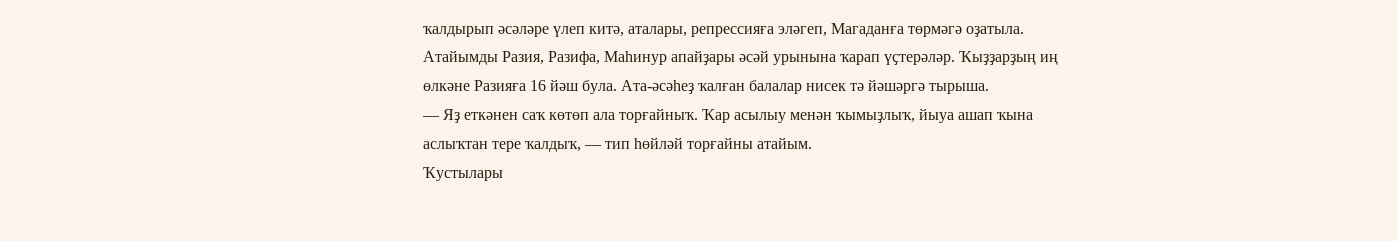ҡалдырып әсәләре үлеп китә, аталары, репрессияға эләгеп, Магаданға төрмәгә оҙатыла. Атайымды Разия, Разифа, Маһинур апайҙары әсәй урынына ҡарап үҫтерәләр. Ҡыҙҙарҙың иң өлкәне Разияға 16 йәш була. Ата-әсәһеҙ ҡалған балалар нисек тә йәшәргә тырыша.
— Яҙ еткәнен саҡ көтөп ала торғайныҡ. Ҡар асылыу менән ҡымыҙлыҡ, йыуа ашап ҡына аслыҡтан тере ҡалдыҡ, — тип һөйләй торғайны атайым.
Ҡустылары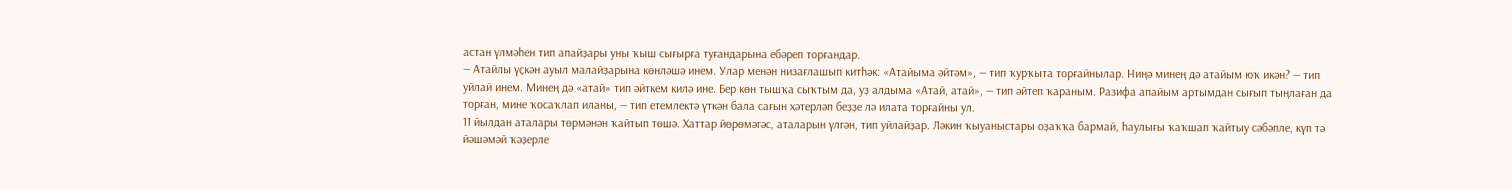астан үлмәһен тип апайҙары уны ҡыш сығырға туғандарына ебәреп торғандар.
— Атайлы үҫкән ауыл малайҙарына көнләшә инем. Улар менән низағлашып китһәк: «Атайыма әйтәм», — тип ҡурҡыта торғайнылар. Ниңә минең дә атайым юҡ икән? — тип уйлай инем. Минең дә «атай» тип әйткем килә ине. Бер көн тышҡа сыҡтым да, уҙ алдыма «Атай, атай», — тип әйтеп ҡараным. Разифа апайым артымдан сығып тыңлаған да торған, мине ҡосаҡлап иланы, — тип етемлектә үткән бала сағын хәтерләп беҙҙе лә илата торғайны ул.
11 йылдан аталары төрмәнән ҡайтып төшә. Хаттар йөрөмәгәс, аталарын үлгән, тип уйлайҙар. Ләкин ҡыуаныстары оҙаҡҡа бармай, һаулығы ҡаҡшап ҡайтыу сәбәпле, күп тә йәшәмәй ҡәҙерле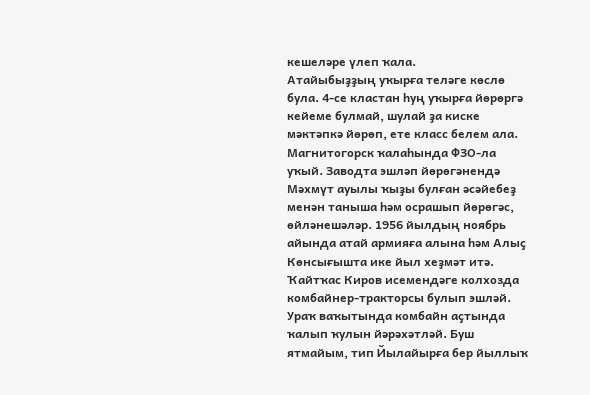кешеләре үлеп ҡала.
Атайыбыҙҙың уҡырға теләге көслө була. 4-се кластан һуң уҡырға йөрөргә кейеме булмай, шулай ҙа киске мәктәпкә йөрөп, ете класс белем ала.
Магнитогорск ҡалаһында ФЗО-ла уҡый. Заводта эшләп йөрөгәнендә Мәхмүт ауылы ҡыҙы булған әсәйебеҙ менән таныша һәм осрашып йөрөгәс, өйләнешәләр. 1956 йылдың ноябрь айында атай армияға алына һәм Алыҫ Көнсығышта ике йыл хеҙмәт итә. Ҡайтҡас Киров исемендәге колхозда комбайнер-тракторсы булып эшләй. Ураҡ ваҡытында комбайн аҫтында ҡалып ҡулын йәрәхәтләй. Буш ятмайым, тип Йылайырға бер йыллыҡ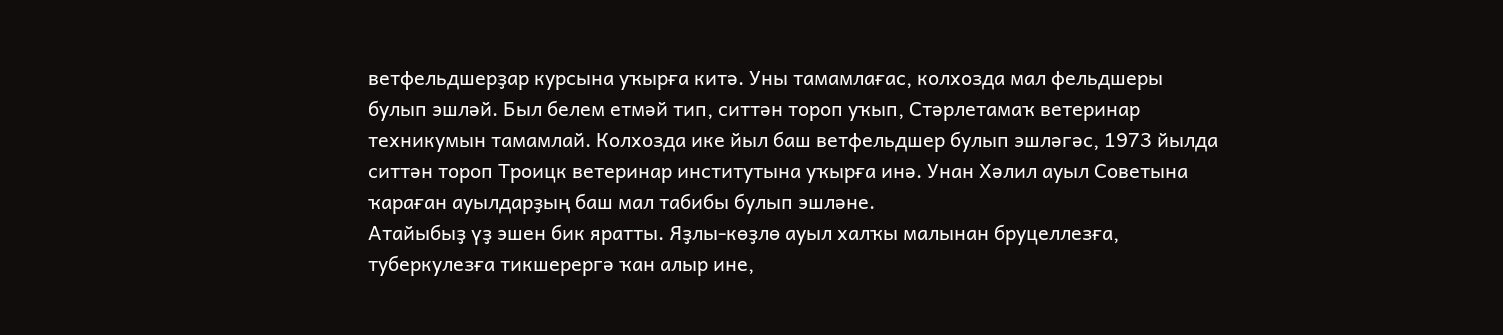ветфельдшерҙар курсына уҡырға китә. Уны тамамлағас, колхозда мал фельдшеры булып эшләй. Был белем етмәй тип, ситтән тороп уҡып, Стәрлетамаҡ ветеринар техникумын тамамлай. Колхозда ике йыл баш ветфельдшер булып эшләгәс, 1973 йылда ситтән тороп Троицк ветеринар институтына уҡырға инә. Унан Хәлил ауыл Советына ҡараған ауылдарҙың баш мал табибы булып эшләне.
Атайыбыҙ үҙ эшен бик яратты. Яҙлы-көҙлө ауыл халҡы малынан бруцеллезға, туберкулезға тикшерергә ҡан алыр ине,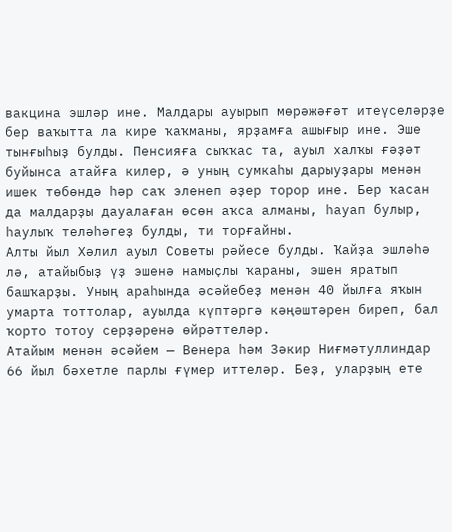вакцина эшләр ине. Малдары ауырып мөрәжәғәт итеүселәрҙе бер ваҡытта ла кире ҡаҡманы, ярҙамға ашығыр ине. Эше тынғыһыҙ булды. Пенсияға сыҡҡас та, ауыл халҡы ғәҙәт буйынса атайға килер, ә уның сумкаһы дарыуҙары менән ишек төбөндә һәр саҡ эленеп әҙер торор ине. Бер ҡасан да малдарҙы дауалаған өсөн аҡса алманы, һауап булыр, һаулыҡ теләһәгеҙ булды, ти торғайны.
Алты йыл Хәлил ауыл Советы рәйесе булды. Ҡайҙа эшләһә лә, атайыбыҙ үҙ эшенә намыҫлы ҡараны, эшен яратып башҡарҙы. Уның араһында әсәйебеҙ менән 40 йылға яҡын умарта тоттолар, ауылда күптәргә кәңәштәрен биреп, бал ҡорто тотоу серҙәренә өйрәттеләр.
Атайым менән әсәйем — Венера һәм Зәкир Ниғмәтуллиндар 66 йыл бәхетле парлы ғүмер иттеләр. Беҙ, уларҙың ете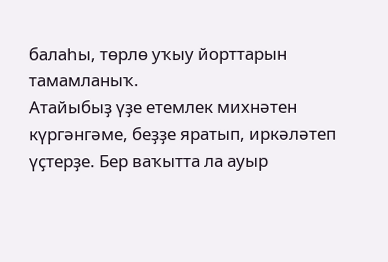балаһы, төрлө уҡыу йорттарын тамамланыҡ.
Атайыбыҙ үҙе етемлек михнәтен күргәнгәме, беҙҙе яратып, иркәләтеп үҫтерҙе. Бер ваҡытта ла ауыр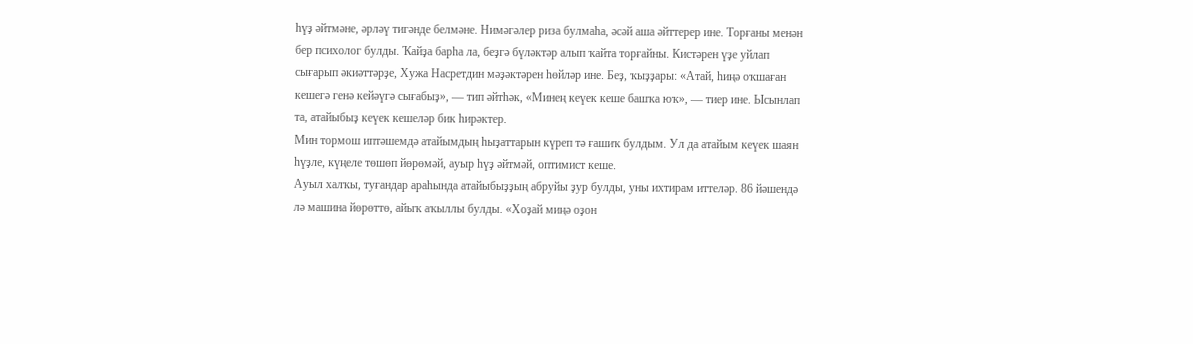һүҙ әйтмәне, әрләү тигәнде белмәне. Нимәгәлер риза булмаһа, әсәй аша әйттерер ине. Торғаны менән бер психолог булды. Ҡайҙа барһа ла, беҙгә бүләктәр алып ҡайта торғайны. Кистәрен үҙе уйлап сығарып әкиәттәрҙе, Хужа Насретдин мәҙәктәрен һөйләр ине. Беҙ, ҡыҙҙары: «Атай, һиңә оҡшаған кешегә генә кейәүгә сығабыҙ», — тип әйтһәк, «Минең кеүек кеше башҡа юҡ», — тиер ине. Ысынлап та, атайыбыҙ кеүек кешеләр бик һирәктер.
Мин тормош иптәшемдә атайымдың һыҙаттарын күреп тә ғашиҡ булдым. Ул да атайым кеүек шаян һүҙле, күңеле төшөп йөрөмәй, ауыр һүҙ әйтмәй, оптимист кеше.
Ауыл халҡы, туғандар араһында атайыбыҙҙың абруйы ҙур булды, уны ихтирам иттеләр. 86 йәшендә лә машина йөрөттө, айыҡ аҡыллы булды. «Хоҙай миңә оҙон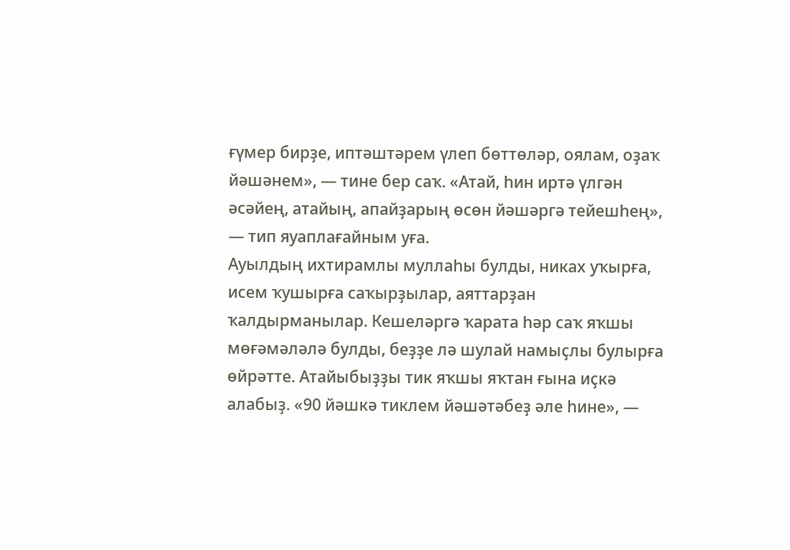ғүмер бирҙе, иптәштәрем үлеп бөттөләр, оялам, оҙаҡ йәшәнем», — тине бер саҡ. «Атай, һин иртә үлгән әсәйең, атайың, апайҙарың өсөн йәшәргә тейешһең», — тип яуаплағайным уға.
Ауылдың ихтирамлы муллаһы булды, никах уҡырға, исем ҡушырға саҡырҙылар, аяттарҙан ҡалдырманылар. Кешеләргә ҡарата һәр саҡ яҡшы мөғәмәләлә булды, беҙҙе лә шулай намыҫлы булырға өйрәтте. Атайыбыҙҙы тик яҡшы яҡтан ғына иҫкә алабыҙ. «90 йәшкә тиклем йәшәтәбеҙ әле һине», —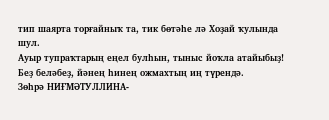тип шаярта торғайныҡ та, тик бөтәһе лә Хоҙай ҡулында шул.
Ауыр тупраҡтарың еңел булһын, тыныс йоҡла атайыбыҙ! Беҙ беләбеҙ, йәнең һинең ожмахтың иң түрендә.
Зөһрә НИҒМӘТУЛЛИНА-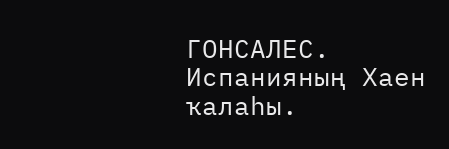ГОНСАЛЕС.
Испанияның Хаен ҡалаһы.